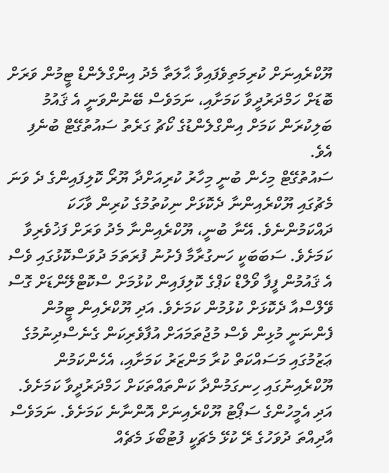ޔޫކްރެއިނަށް ކުރިމަތިވެފައިވާ ޙާލަތާ މެދު އިންގްލެންޑް ޓީމުން ވަރަށް ބޮޑަށް ހަމްދަރުދީވާ ކަމަށާއި، ނަމަވެސް ބޭނުންވަނީ އެ ޤައުމު ބަލިކުރަން ކަމަށް އިންގްލެންޑުގެ ކޯޗު ގަރެތު ސައުތުގޭޓް ބުނެފި އެވެ.
ސައުތުގޭޓް މިހެން ބުނީ މިހާރު ކުރިއަށްދާ ޔޫރޯ ކޮލިފައިންގެ ދެ ވަނަ މެޗުގައި ޔޫކްރެއިންނާ ދެކޮޅަށް ނިކުތުމުގެ ކުރިން ވާހަކަ ދައްކަމުންނެވެ. އޭނާ ބުނީ، ޔޫކްރެއިންނާ މެދު ވަރަށް ފަޚުވެރިވާ ކަމަށެވެ. ސަބަބަކީ ހަނގުރާމާ ފެށުނު ފުރަތަމަ ދުވަސްކޮޅުގައި ވެސް އެ ޤައުމުން ފީފާ ވޯލްޑް ކަޕްގެ ކޮލިފައިން ކުޅުމަށް ސްކޮޓްލޭންޑަށް ގޮސް ވޭލްސްއާ ދެކޮޅަށް ކުޅުމުން ކަމަށެވެ. އަދި ޔޫކްރެއިން ޓީމުން ފެންނަނީ މުޅިން ވެސް މުޖުތަމައަށް އުފާވެރިކަން ގެނެސްދިނުމުގެ ޢަޒުމުގައި މަސައްކަތް ކުރާ މަންޒަރު ކަމަށާއި، އެހެންކަމުން ޔޫކްރެއިނުގައި ހިނގަމުންދާ ކަންތައްތަކަށް ހަމްދަރުދީވާ ކަމަށެވެ. އަދި އެމީހުންގެ ސަޕޯޓު ޔޫކްރެއިނަށް އޮންނާނެ ކަމަށެވެ. ނަމަވެސް އާދިއްތަ ދުވަހުގެ ރޭ ކުޅޭ މެޗަކީ ފުޓުބޯޅަ މެޗެއް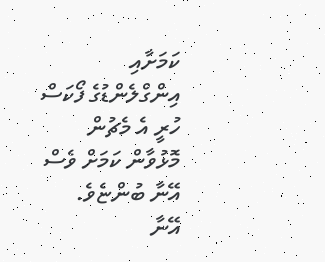ކަމަށާއި އިންގްލެންޑުގެ ފޯކަސް ހުރީ އެ މެޗުން މޮޅުވާން ކަމަށް ވެސް އޭނާ ބުންޏެވެ.
އޭނާ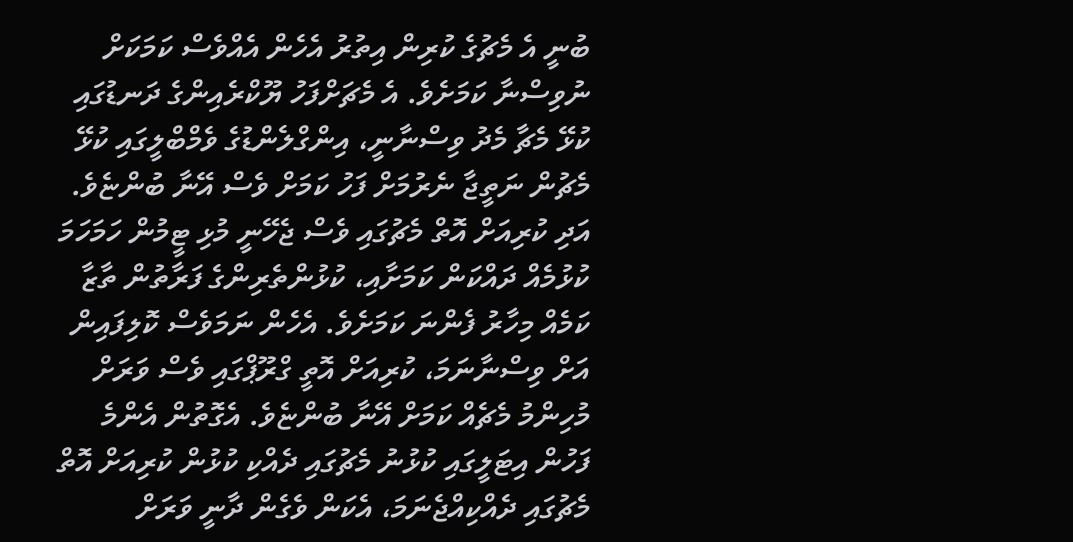ބުނީ އެ މެޗުގެ ކުރިން އިތުރު އެހެން އެއްވެސް ކަމަކަށް ނުވިސްނާ ކަމަށެވެ. އެ މެޗަށްފަހު ޔޫކްރެއިންގެ ދަނޑުގައި ކުޅޭ މެޗާ މެދު ވިސްނާނީ، އިންގްލެންޑުގެ ވެމްބްލީގައި ކުޅޭ މެޗުން ނަތީޖާ ނެރުމަށް ފަހު ކަމަށް ވެސް އޭނާ ބުންޏެވެ. އަދި ކުރިއަށް އޮތް މެޗުގައި ވެސް ޖެހޭނީ މުޅި ޓީމުން ހަމަހަމަ ކުޅުމެއް ދައްކަން ކަމަށާއި، ކުޅުންތެރިންގެ ފަރާތުން ތާޒާ ކަމެއް މިހާރު ފެންނަ ކަމަށެވެ. އެހެން ނަމަވެސް ކޮލިފައިން އަށް ވިސްނާނަމަ، ކުރިއަށް އޮތީ ގްރޫޕްގައި ވެސް ވަރަށް މުހިންމު މެޗެއް ކަމަށް އޭނާ ބުންޏެވެ. އެގޮތުން އެންމެ ފަހުން އިޓަލީގައި ކުޅުނު މެޗުގައި ދެއްކި ކުޅުން ކުރިއަށް އޮތް މެޗުގައި ދެއްކިއްޖެނަމަ، އެކަން ވެގެން ދާނީ ވަރަށް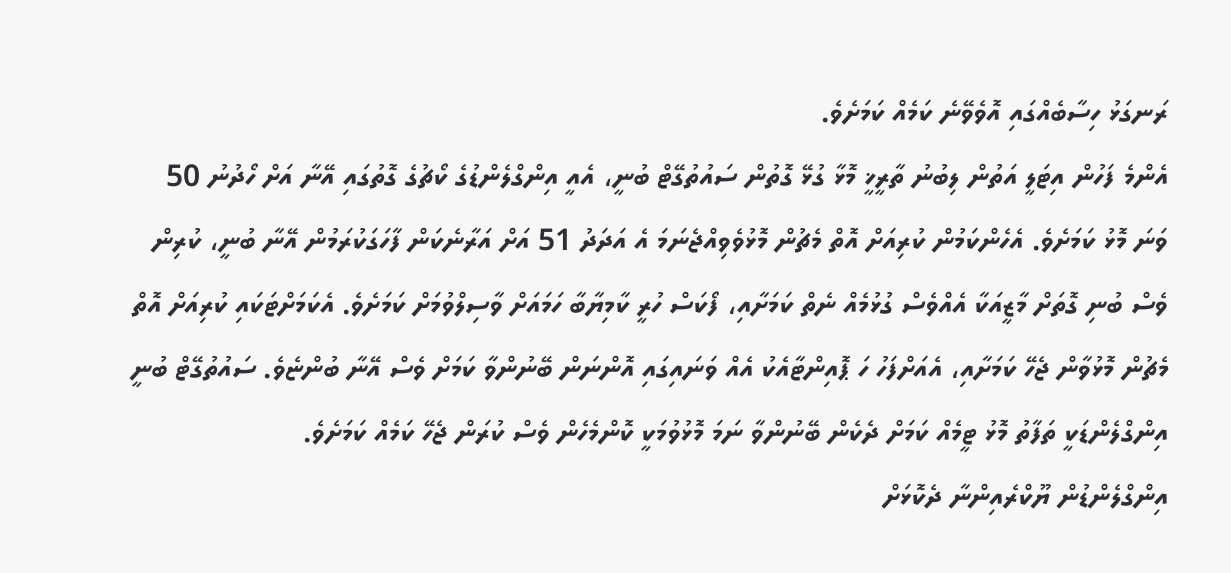ރަނގަޅު ހިސާބެއްގައި އޮވެވޭނެ ކަމެއް ކަމަށެވެ.
އެންމެ ފަހުން އިޓަލީ އަތުން ލިބުނު ތާރީޚީ މޮޅާ ގުޅޭ ގޮތުން ސައުތުގޭޓް ބުނީ، އެއީ އިންގްލެންޑުގެ ކޯޗުގެ ގޮތުގައި އޭނާ އަށް ހޯދުނު 50 ވަނަ މޮޅު ކަމަށެވެ. އެހެންކަމުން ކުރިއަށް އޮތް މެޗުން މޮޅުވެވިއްޖެނަމަ އެ އަދަދު 51 އަށް އަރާނެކަން ފާހަގަކުރަމުން އޭނާ ބުނީ، ކުރިން ވެސް ބުނި ގޮތަށް މާޒީއަކާ އެއްވެސް ގުޅުމެއް ނެތް ކަމަށާއި، ފޯކަސް ހުރީ ކާމިޔާބާ ހަމައަށް ވާސިލްވުމަށް ކަމަށެވެ. އެކަމަށްޓަކައި ކުރިއަށް އޮތް މެޗުން މޮޅުވާން ޖެހޭ ކަމަށާއި، އެއަށްފަހު ހަ ޕޮއިންޓާއެކު އެއް ވަނައިގައި އޮންނަން ބޭނުންވާ ކަމަށް ވެސް އޭނާ ބުންޏެވެ. ސައުތުގޭޓް ބުނީ އިންގްލެންޑަކީ ތަފާތު މޮޅު ޓީމެއް ކަމަށް ދެކެން ބޭނުންވާ ނަމަ މޮޅުވުމަކީ ކޮންމެހެން ވެސް ކުރަން ޖެހޭ ކަމެއް ކަމަށެވެ.
އިންގްލެންޑުން ޔޫކްރެއިންނާ ދެކޮޅަށް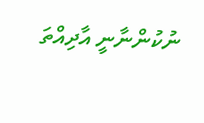ނުކުންނާނީ އާދިއްތަ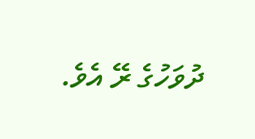ދުވަހުގެ ރޭ އެވެ.